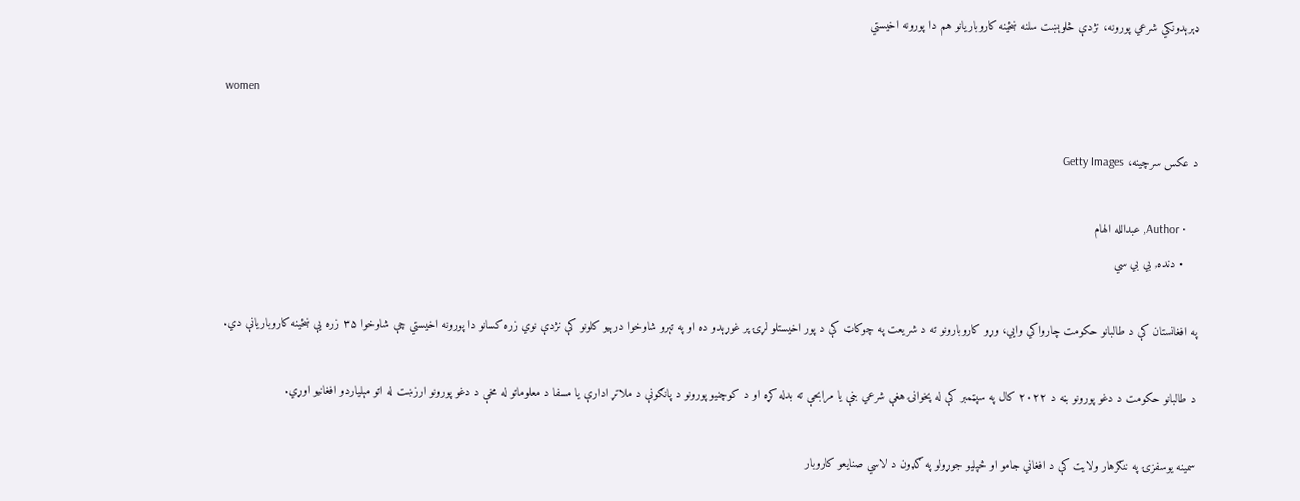ډېرېدونکي شرعي پورونه، نژدې څلوېښت سلنه ښځینه کاروباریانو هم دا پورونه اخیستي

women

د عکس سرچینه، Getty Images

    • Author, عبدالله الهام
    • دنده, بي بي سي

په افغانستان کې د طالبانو حکومت چارواکي وايي، وړو کاروبارونو ته د شریعت په چوکاټ کې د پور اخیستلو لړۍ پر غوړېدو ده او په تېرو شاوخوا درېیو کلونو کې نژدې نوي زره کسانو دا پورونه اخیستي چې شاوخوا ۳۵ زره یې ښځینه کاروباریانې دي.

د طالبانو حکومت د دغو پورونو بڼه د ۲۰۲۲ کال په سپټمبر کې له پخوانۍ هغې شرعي بڼې یا مرابحې ته بدله کړه او د کوچنیو پورونو د پانګونې د ملاتړ ادارې یا مسفا د معلوماتو له مخې د دغو پورونو ارزښت له اتو مېلیاردو افغانیو اوړي.

سمینه یوسفزۍ په ننګرهار ولایت کې د افغاني جامو او څپلیو جوړولو په ګډون د لاسي صنایعو کاروبار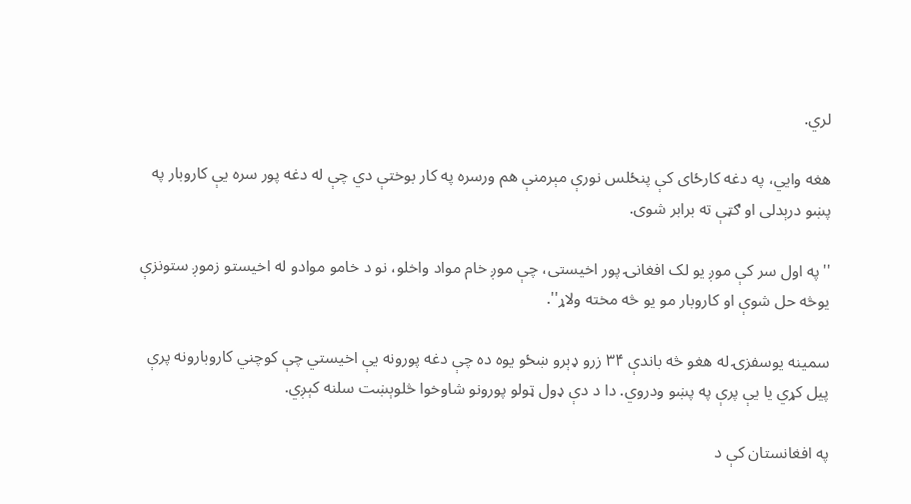لري.

هغه وايي، په دغه کارځای کې پنځلس نورې مېرمنې هم ورسره په کار بوختې دي چې له دغه پور سره یې کاروبار په پښو درېدلی او ګټې ته برابر شوی.

''په اول سر کې موږ یو لک افغانۍ پور اخیستی، چې موږ خام مواد واخلو، نو د خامو موادو له اخیستو زموږ ستونزې یوڅه حل شوې او کاروبار مو یو څه مخته ولاړ''.

سمینه یوسفزۍ له هغو څه باندې ۳۴ زرو ډېرو ښځو یوه ده چې دغه پورونه يې اخیستي چې کوچني کاروبارونه پرې پیل کړي یا یې پرې په پښو ودروي. دا د دې ډول ټولو پورونو شاوخوا څلوېښت سلنه کېږي.

په افغانستان کې د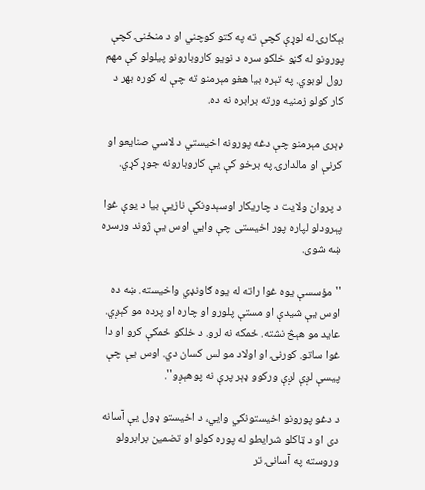بېکارۍ له لوړې کچې ته په کتو کوچني او د منځنۍ کچې پورونو له ګڼو خلکو سره د نويو کاروبارونو پیلولو کې مهم رول لوبوي. په تېره بیا هغو مېرمنو ته چې له کوره بهر د کار کولو زمنیه ورته برابره نه ده.

ډېری مېرمنو چې دغه پورونه اخیستي د لاسي صنایعو او کرنې او مالدارۍ په برخو کې يې کاروبارونه جوړ کړي.

د پروان ولایت د چاریکار اوسېدونکې نازیې بیا د یوې غوا پېرودلو لپاره پور اخیستی چې وايي اوس يې ژوند ورسره ښه شوی.

''مؤسسې یوه غوا راته له یوه ګاونډي واخیسته. ښه ده اوس يې شیدې او مستې پلورو او چاره او پرده مو کېږي. عاید مو هېڅ نشته. ځمکه نه لرو. د خلکو ځمکې کرو او دا غوا ساتو. کورنۍ او اولاد مو لس کسان دي. اوس يې چې پیسې لږې لږې ورکوو ډېر پرې نه پوهېږو''.

د دغو پورونو اخیستونکي وايي، د اخیستو ډول یې آسانه دی او د ټاکلو شرایطو له پوره کولو او تضمین برابرولو وروسته په آسانۍ تر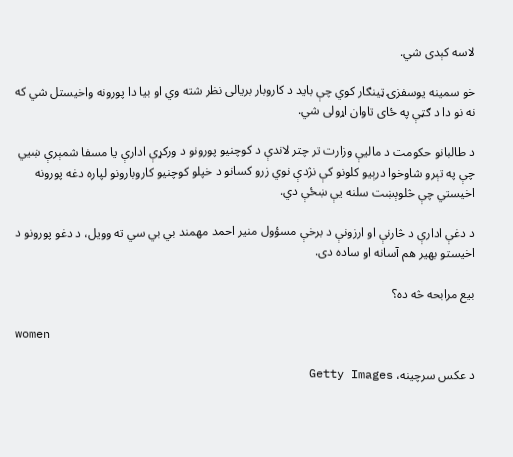لاسه کېدی شي.

خو سمینه یوسفزۍ ټينګار کوي چې باید د کاروبار بریالی نظر شته وي او بیا دا پورونه واخیستل شي که نه نو دا د ګټې په ځای تاوان اړولی شي.

د طالبانو حکومت د مالیې وزارت تر چتر لاندې د کوچنیو پورونو د ورکړې ادارې یا مسفا شمېرې ښيي چې په تېرو شاوخوا درېیو کلونو کې نژدې نوي زرو کسانو د خپلو کوچنیو کاروبارونو لپاره دغه پورونه اخیستي چې څلوېښت سلنه یې ښځې دي.

د دغې ادارې د څارنې او ارزونې د برخې مسؤول منیر احمد مهمند بي بي سي ته وویل، د دغو پورونو د اخیستو بهیر هم آسانه او ساده دی.

بیع مرابحه څه ده؟

women

د عکس سرچینه، Getty Images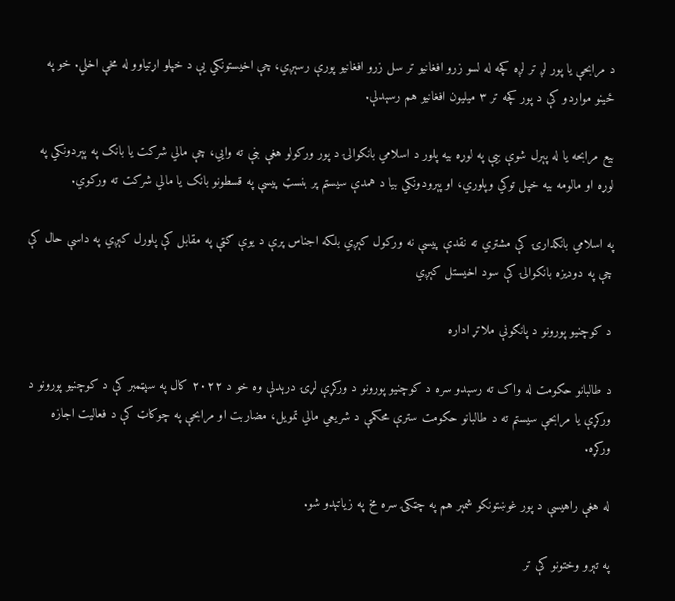د مرابحې یا پور لږ تر لږه کچه له لسو زرو افغانیو تر سل زرو افغانیو پورې رسېږي، چې اخیستونکي یې د خپلو اړتیاوو له مخې اخلي. خو په ځینو مواردو کې د پور کچه تر ۳ میلیون افغانیو هم رسېدلې.

بیع مرابحه یا له پېرل شوې بیې په لوړه بیه پلور د اسلامي بانکوالۍ د پور ورکولو هغې بڼې ته وايي، چې مالي شرکت یا بانک په پېردونکي په لوړه او مالومه بیه خپل توکي وپلوري، او پېرودونکي بیا د همدې سیسټم پر بنسټ پیسې په قسطونو بانک یا مالي شرکت ته ورکوي.

په اسلامي بانکدارۍ کې مشتري ته نقدې پیسې نه ورکول کېږي بلکه اجناس پرې د یوې ګټې په مقابل کې پلورل کېږي په داسې حال کې چې په دودیزه بانکوالۍ کې سود اخیستل کېږي

د کوچنیو پورونو د پانګونې ملاتړ اداره

د طالبانو حکومت له واک ته رسېدو سره د کوچنیو پورونو د ورکړې لړۍ درېدلې وه خو د ۲۰۲۲ کال په سپټمبر کې د کوچنیو پورونو د ورکړې یا مرابحې سیستم ته د طالبانو حکومت سترې محکمې د شریعي مالي تمویل، مضاربت او مرابحې په چوکاټ کې د فعالیت اجازه ورکړه.

له هغې راهیسې د پور غوښتونکو شمېر هم په چټکۍ سره مخ په زیاتېدو شو.

په تېرو وختونو کې تر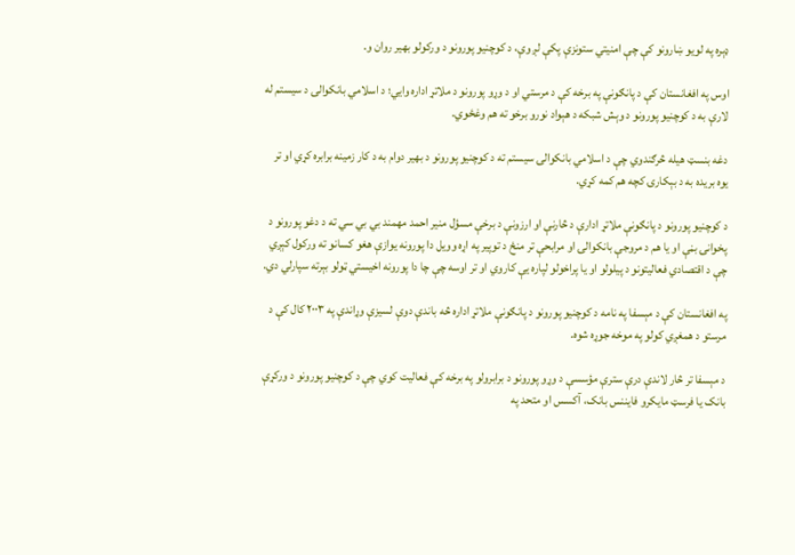ډېره په لویو ښارونو کې چې امنیتي ستونزې پکې لږ وې، د کوچنیو پورونو د ورکولو بهیر روان و.

اوس په افغانستان کې د پانګونې په برخه کې د مرستي او د وړو پورونو د ملاتړ اداره وايي؛ د اسلامي بانکوالۍ د سيستم له لارې به د کوچنيو پورونو د وېش شبکه د هېواد نورو برخو ته هم وغځوي.

دغه بنسټ هیله څرګندوي چې د اسلامي بانکوالۍ سیستم ته د کوچنیو پورونو د بهیر دوام به د کار زمینه برابره کړي او تر یوه بریده به د بېکارۍ کچه هم کمه کړي.

د کوچنیو پورونو د پانګونې ملاتړ ادارې د څارنې او ارزونې د برخې مسؤل منیر احمد مهمند بي بي سي ته د دغو پورونو د پخوانۍ بڼې او یا هم د مروجې بانکوالۍ او مرابحې تر منځ د توپیر په اړه وویل دا پورونه یوازې هغو کسانو ته ورکول کېږي چې د اقتصادي فعالیتونو د پیلولو او یا پراخولو لپاره یې کاروي او تر اوسه چې چا دا پورونه اخیستي ټولو بېرته سپارلي دي.

په افغانستان کې د مېسفا په نامه د کوچنیو پورونو د پانګونې ملاتړ اداره څه باندې دوې لسیزې وړاندې په ۲۰۰۳ کال کې د مرستو د همغږي کولو په موخه جوړه شوه.

د مېسفا تر څار لاندې درې سترې مؤسسې د وړو پورونو د برابرولو په برخه کې فعالیت کوي چې د کوچنیو پورونو د ورکړې بانک یا فرسټ مایکرو فایننس بانک، آکسس او متحد په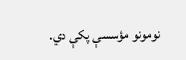نومونو مؤسسې پکې دي.